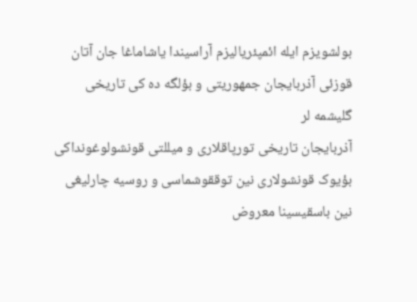بولشویزم ایله ائمپئریالیزم آراسیندا یاشاماغا جان آتان قوزئی آذربایجان جمهوریتی و بؤلگه ده کی تاریخی گلیشمه لر
آذربایجان تاریخی تورپاقلاری و میللتی قونشولوغونداکی بؤیوک قونشولاری نین توققوشماسی و روسیه چارلیغی نین باسقیسینا معروض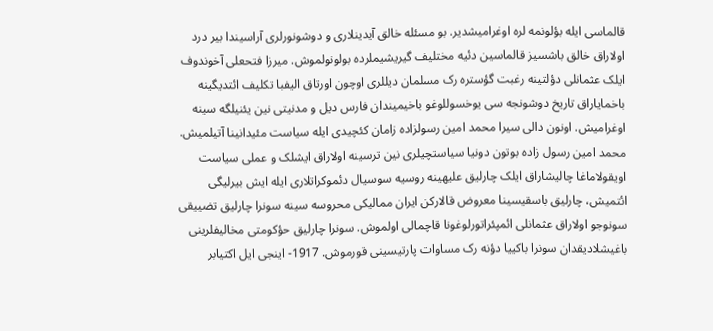قالماسی ایله بؤلونمه لره اوغرامیشدیر. بو مسئله خالق آیدینلاری و دوشونورلری آراسیندا بیر درد اولاراق خالق باشسیز قالماسین دئیه مختلیف گیریشیملرده بولونولموش. میرزا فتحعلی آخوندوف ایلک عثمانلی دؤلتینه رغبت گؤستره رک مسلمان دیللری اوچون اورتاق الیفبا تکلیف ائتدیگینه باخمایاراق تاریخ دوشونجه سی یوخسوللوغو باخیمیندان فارس دیل و مدنیتی نین یئنیلگه سینه اوغرامیش. اونون دالی سیرا محمد امین رسولزاده زامان کئچیدی ایله سیاست مئیدانینا آتیلمیش. محمد امین رسول زاده بوتون دونیا سیاستچیلری نین ترسینه اولاراق ایشلک و عملی سیاست اویقولاماغا چالیشاراق ایلک چارلیق علیهینه روسیه سوسیال دئموکراتلاری ایله ایش بیرلیگی ائتمیش، چارلیق باسقیسینا معروض قالارکن ایران ممالیکی محروسه سینه سونرا چارلیق تضییقی سونوجو اولاراق عثمانلی ائمپئراتورلوغونا قاچمالی اولموش. سونرا چارلیق حؤکومتی مخالیفلرینی باغیشلادیقدان سونرا باکییا دؤنه رک مساوات پارتیسینی قورموش. 1917- اینجی ایل اکتیابر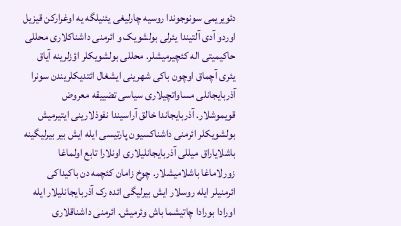دئویریمی سونوجوندا روسیه چارلیغی یئنیلگه یه اوغرارکن قیزیل اوردو آدی آلتیندا یئرلی بولشویک و ائرمنی داشناکلاری محللی حاکیمیتی اله کئچیرمیشلر. محللی بولشویکلر اؤزلرینه آیاق یئری آچماق اوچون باکی شهرینی ایشغال ائتدیکلریندن سونرا آذربایجانلی مساواتچیلاری سیاسی تضییقه معروض قویموشلار. آذربایجاندا خالق آراسیندا نفوذلارینی ایتیرمیش بولشویکلر ائرمنی داشناکسیون پارتیسی ایله ایش بیر بیرلیگینه باشلایاراق میللی آذربایجانلیلاری اونلارا تابع اولماغا زورلاماغا باشلامیشلار. چوخ زامان کئچمه دن باکیداکی ائرمنیلر ایله روسلار ایش بیرلیگی ائده رک آذربایجانلیلار ایله اورادا بورادا چاتیشما باش وئرمیش. ائرمنی داشناقلاری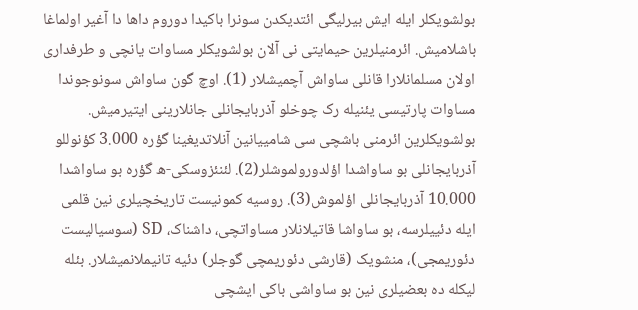بولشویکلر ایله ایش بیرلیگی ائتدیکدن سونرا باکیدا دوروم داها دا آغیر اولماغا باشلامیش. ائرمنیلرین حیمایتی نی آلان بولشویکلر مساوات یانچی و طرفداری اولان مسلمانلارا قانلی ساواش آچمیشلار (1). اوچ گون ساواش سونوجوندا مساوات پارتیسی یئنیله رک چوخلو آذربایجانلی جانلارینی ایتیرمیش. بولشویکلرین ائرمنی باشچی سی شامییانین آنلاتدیغینا گؤره 3.000 کؤنوللو آذربایجانلی بو ساواشدا اؤلدورولموشلر(2). لئنئزوسکی-ه گؤره بو ساواشدا 10.000 آذربایجانلی اؤلموش(3). روسیه کمونیست تاریخچیلری نین قلمی ایله دئییلرسه، بو ساواشا قاتیلانلار مساواتچی، داشناک، SD (سوسیالیست دئوریمجی)، منشویک (قارشی دئوریمچی گوجلر) دئیه تانیملانمیشلار. بئله لیکله ده بعضیلری نین بو ساواشی باکی ایشچی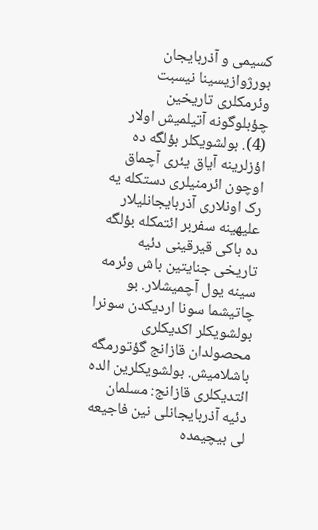کسیمی و آذربایجان بورژوازیسینا نیسبت وئرمکلری تاریخین چؤبلوگونه آتیلمیش اولار (4). بولشویکلر بؤلگه ده اؤزلرینه آیاق یئری آچماق اوچون ائرمنیلری دستکله یه رک اونلاری آذربایجانلیلار علیهینه سفربر ائتمکله بؤلگه ده باکی قیرقینی دئیه تاریخی جنایتین باش وئرمه سینه یول آچمیشلار. بو چاتیشما سونا اردیکدن سونرا بولشویکلر اکدیکلری محصولدان قازانج گؤتورمگه باشلامیش. بولشویکلرین الده ائتدیکلری قازانج: مسلمان دئیه آذربایجانلی نین فاجیعه لی بیچیمده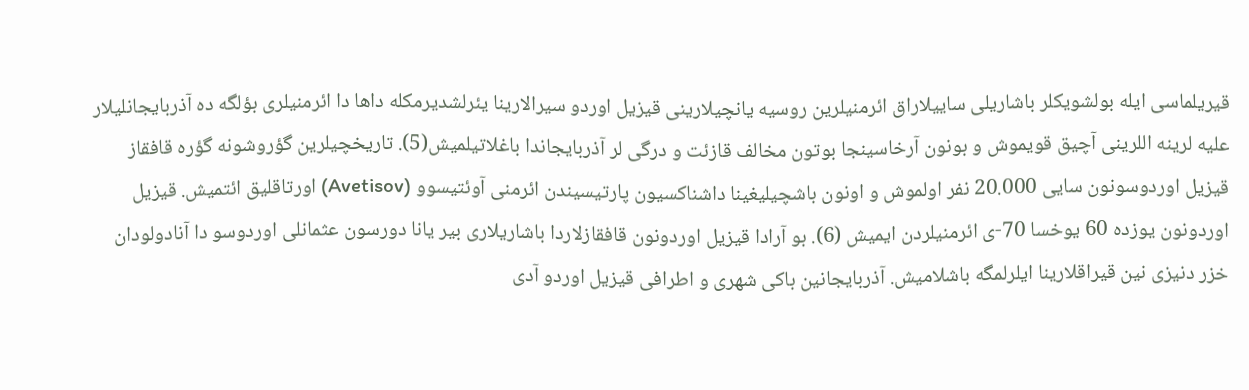قیریلماسی ایله بولشویکلر باشاریلی ساییلاراق ائرمنیلرین روسیه یانچیلارینی قیزیل اوردو سیرالارینا یئرلشدیرمکله داها دا ائرمنیلری بؤلگه ده آذربایجانلیلار علیه لرینه اللرینی آچیق قویموش و بونون آرخاسینجا بوتون مخالف قازئت و درگی لر آذربایجاندا باغلاتیلمیش(5). تاریخچیلرین گؤروشونه گؤره قافقاز قیزیل اوردوسونون سایی 20.000 نفر اولموش و اونون باشچیلیغینا داشناکسیون پارتیسیندن ائرمنی آوئتیسوو (Avetisov) اورتاقلیق ائتمیش. قیزیل اوردونون یوزده 60 یوخسا 70-ی ائرمنیلردن ایمیش (6). بو آرادا قیزیل اوردونون قافقازلاردا باشاریلاری بیر یانا دورسون عثمانلی اوردوسو دا آنادولودان خزر دنیزی نین قیراقلارینا ایلرلمگه باشلامیش. آذربایجانین باکی شهری و اطرافی قیزیل اوردو آدی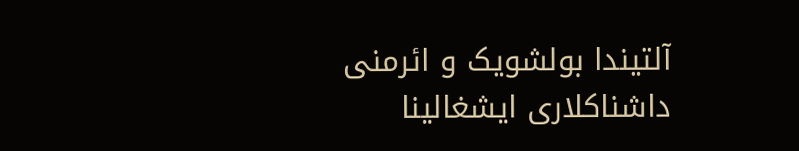آلتیندا بولشویک و ائرمنی داشناکلاری ایشغالینا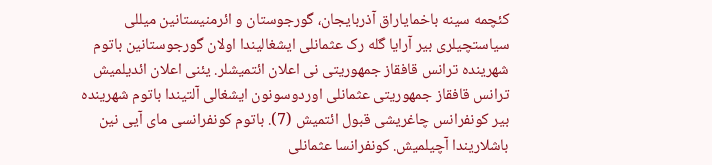کئچمه سینه باخمایاراق آذربایجان، گورجوستان و ائرمنیستانین میللی سیاستچیلری بیر آرایا گله رک عثمانلی ایشغالیندا اولان گورجوستانین باتوم شهرینده ترانس قافقاز جمهوریتی نی اعلان ائتمیشلر. یئنی اعلان ائدیلمیش ترانس قافقاز جمهوریتی عثمانلی اوردوسونون ایشغالی آلتیندا باتوم شهرینده بیر کونفرانس چاغریشی قبول ائتمیش (7). باتوم کونفرانسی مای آیی نین باشلاریندا آچیلمیش. کونفرانسا عثمانلی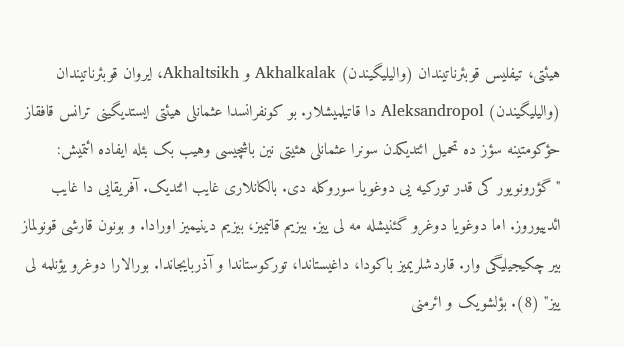هیئتی، تیفلیس قوبئرناتیندان (والیلیگیندن) Akhalkalak و Akhaltsikh، ایروان قوبئرناتیندان (والیلیگیندن) Aleksandropol دا قاتیلمیشلار. بو کونفرانسدا عثمانلی هیئتی ایستدیگینی ترانس قافقاز حؤکومتینه سؤز ده تحمیل ائتدیکدن سونرا عثمانلی هئیتی نین باشچیسی وهیب بک بئله ایفاده ائتمیش: "گؤرونویور کی قدر تورکیه یی دوغویا سوروکله دی. بالکانلاری غایب ائتدیک. آفریقایی دا غایب ائدییوروز. اما دوغویا دوغرو گئنیشله مه لی ییز. بیزیم قانیمیز، بیزیم دینیمیز اورادا. و بونون قارشی قونولماز بیر چکیجیلیگی وار. قاردشلریمیز باکودا، داغیستاندا، تورکوستاندا و آذربایجاندا. بورالارا دوغرو یؤنلمه لی ییز" (8). بؤلشویک و ائرمنی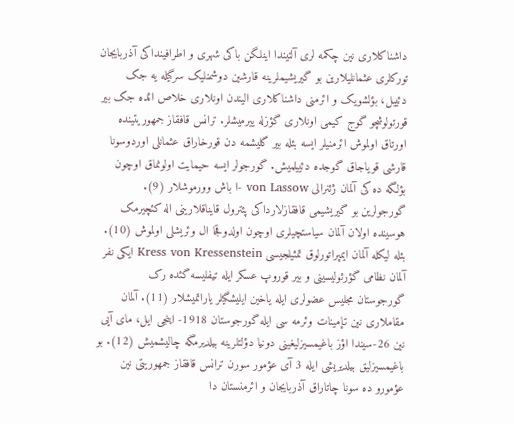داشناکلاری نین چکمه لری آلتیندا اینلگن باکی شهری و اطرافینداکی آذربایجان تورکلری عثمانلیلارین بو گیریشیملرینه قارشین دوشمنلیک سرگیله یه جک دئییل، بؤلشویک و ائرمنی داشناکلاری الیندن اونلاری خلاص ائده جک بیر قورتولوشچو گوج کیمی اونلاری گؤزله ییرمیشلر. ترانس قافقاز جمهوریتینده اورتاق اولموش ائرمنیلر ایسه بئله بیر گلیشمه دن قورخاراق عثمانلی اوردوسونا قارشی قویاجاق گوجده دئییلمیش. گورجولر ایسه حیمایت اولونماق اوچون بؤلگه ده کی آلمان ژئنرالی von Lassow -ا باش وورموشلار (9). گورجولرین بو گیریشیمی قافقازلارداکی پئترول قایناقلارینی اله کئچیرمک هوسینده اولان آلمان سیاستچیلری اوچون اولدوقجا ال وئریشلی اولموش (10). بئله لیکله آلمان ایمپراتورلوق تمثیلجیسی Kress von Kressenstein ایکی نفر آلمان نظامی گؤرئولیسینی و بیر قوروپ عسکر ایله تیفلیسه گئده رک گورجوستان مجلیس عضولری ایله یاخین ایلیشگیلر یاراتمیشلار (11). آلمان مقاملاری نین تإمینات وئرمه سی ایله گورجوستان 1918- اینجی ایل، مای آیی نین 26-سیندا اؤز باغیمسیزلیغینی دونیا دؤلتلرینه بیلدیرمگه چالیشمیش (12). بو باغیمسیزلیق بیلدیریشی ایله 3 آی عؤمور سورن ترانس قافقاز جمهوریتی نین عؤمورو ده سونا چاتاراق آذربایجان و ائرمنستان دا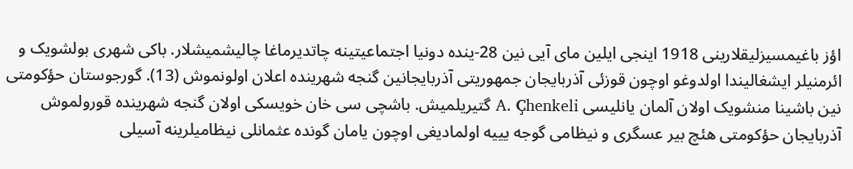اؤز باغیمسیزلیقلارینی 1918 اینجی ایلین مای آیی نین 28-ینده دونیا اجتماعیتینه چاتدیرماغا چالیشمیشلار. باکی شهری بولشویک و ائرمنیلر ایشغالیندا اولدوغو اوچون قوزئی آذربایجان جمهوریتی آذربایجانین گنجه شهرینده اعلان اولونموش (13). گورجوستان حؤکومتی نین باشینا منشویک اولان آلمان یانلیسی A. Ҫhenkeli گتیریلمیش. باشچی سی خان خویسکی اولان گنجه شهرینده قورولموش آذربایجان حؤکومتی هئچ بیر عسگری و نیظامی گوجه یییه اولمادیغی اوچون یامان گونده عثمانلی نیظامیلرینه آسیلی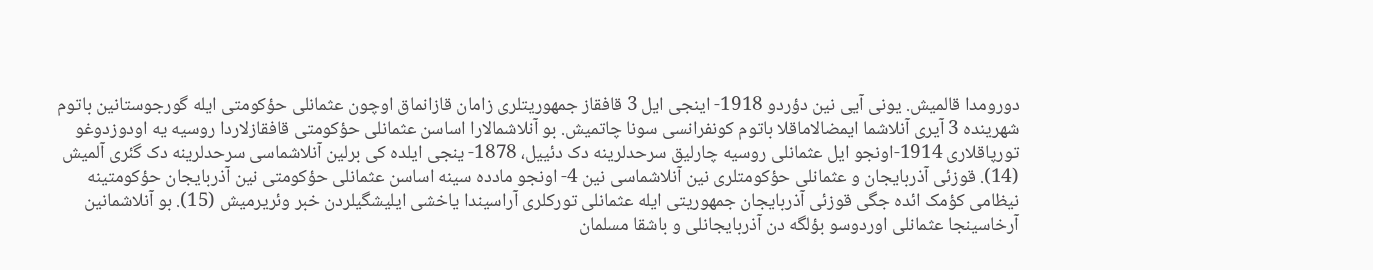دورومدا قالمیش. یونی آیی نین دؤردو 1918- اینجی ایل 3 قافقاز جمهوریتلری زامان قازانماق اوچون عثمانلی حؤکومتی ایله گورجوستانین باتوم شهرینده 3 آیری آنلاشما ایمضالاماقلا باتوم کونفرانسی سونا چاتمیش. بو آنلاشمالارا اساسن عثمانلی حؤکومتی قافقازلاردا روسیه یه اودوزدوغو تورپاقلاری 1914-اونجو ایل عثمانلی روسیه چارلیق سرحدلرینه دک دئییل، 1878- ینجی ایلده کی برلین آنلاشماسی سرحدلرینه دک گئری آلمیش (14). قوزئی آذربایجان و عثمانلی حؤکومتلری نین آنلاشماسی نین 4- اونجو مادده سینه اساسن عثمانلی حؤکومتی نین آذربایجان حؤکومتینه نیظامی کؤمک ائده جگی قوزئی آذربایجان جمهوریتی ایله عثمانلی تورکلری آراسیندا یاخشی ایلیشگیلردن خبر وئریرمیش (15). بو آنلاشمانین آرخاسینجا عثمانلی اوردوسو بؤلگه دن آذربایجانلی و باشقا مسلمان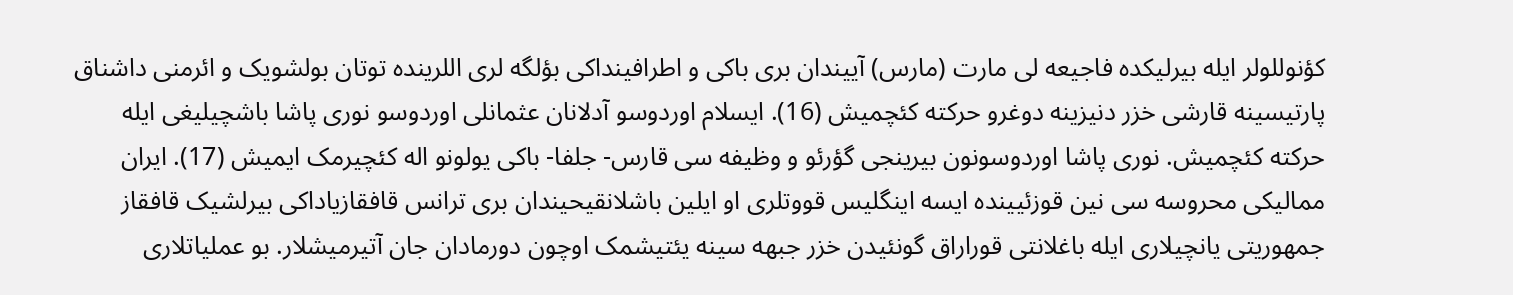کؤنوللولر ایله بیرلیکده فاجیعه لی مارت (مارس) آییندان بری باکی و اطرافینداکی بؤلگه لری اللرینده توتان بولشویک و ائرمنی داشناق پارتیسینه قارشی خزر دنیزینه دوغرو حرکته کئچمیش (16). ایسلام اوردوسو آدلانان عثمانلی اوردوسو نوری پاشا باشچیلیغی ایله حرکته کئچمیش. نوری پاشا اوردوسونون بیرینجی گؤرئو و وظیفه سی قارس- جلفا- باکی یولونو اله کئچیرمک ایمیش (17). ایران ممالیکی محروسه سی نین قوزئیینده ایسه اینگلیس قووتلری او ایلین باشلانقیحیندان بری ترانس قافقازیاداکی بیرلشیک قافقاز جمهوریتی یانچیلاری ایله باغلانتی قوراراق گونئیدن خزر جبهه سینه یئتیشمک اوچون دورمادان جان آتیرمیشلار. بو عملیاتلاری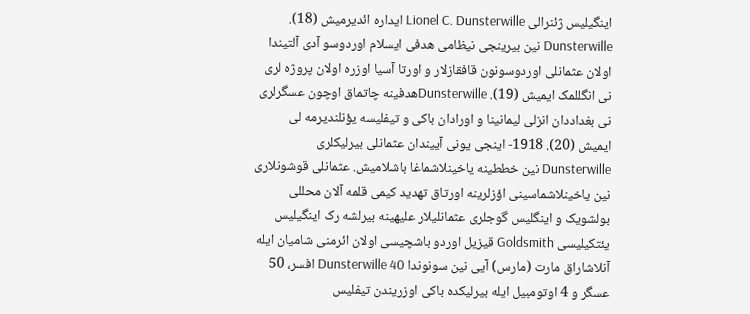اینگیلیس ژئنرالی Lionel C. Dunsterwille ایداره ائدیرمیش (18). Dunsterwille نین بیرینجی نیظامی هدفی ایسلام اوردوسو آدی آلتیندا اولان عثمانلی اوردوسونون قافقازلار و اورتا آسیا اوزره اولان پروژه لری نی انگللمک ایمیش (19). Dunsterwilleهدفینه چاتماق اوچون عسگرلری نی بغداددان انزلی لیمانینا و اورادان باکی و تیفلیسه یؤنلندیرمه لی ایمیش (20). 1918- اینجی یونی آییندان عثمانلی بیرلیکلری Dunsterwille نین خططینه یاخینلاشماغا باشلامیش. عثمانلی قوشونلاری نین یاخینلاشماسینی اؤزلرینه اورتاق تهدید کیمی قلمه آلان محللی بولشویک و اینگلیس گوجلری عثمانلیلار علیهینه بیرلشه رک اینگیلیس یئتکیلیسی Goldsmith قیزیل اوردو باشچیسی اولان ائرمنی شامیان ایله آنلاشاراق مارت (مارس) آیی نین سونوندا Dunsterwille 40 افسر، 50 عسگر و 4 اوتومبیل ایله بیرلیکده باکی اوزریندن تیفلیس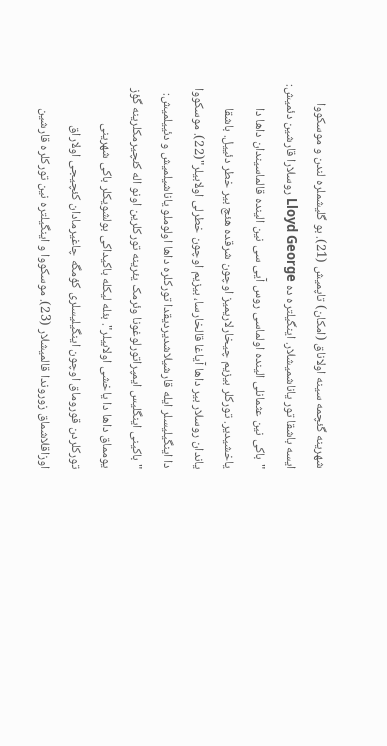شهرینه گئچمه سینه اولاناق (امکان) تاپمیش (21). بو گلیشملره لندن و موسکووا ایسه باشقا تور یاناشمیشلار. اینگیلتره ده Lloyd George روسلارا قارشین دئمیش: "باکی نین عثمانلی الینده اولماسی روس آیی سی نین الینده قالماسیندان داها دا یاخشیدیر. تورکلر بیزیم چیخارلاریمیز اوچون شرقده هئچ بیر خطر دئییل. باشقا یاندان روسلار بیر داها آیاغا قالخارسا، بیزیم اوچون خطرلی اولابیلر"(22). موسکووا دا اینگیلیسلر ایله قارشیلاشدیردیقدا تورکلره داها اولوملو یاناشیلمیش و دئییلمیش: "باکینی اینگلیس ایمپراتورلوغونا وئرمک یئرینه تورکلرین اونو اله کئچیرمکلرینه گؤز یومماق داها دا یاخشی اولابیلر". بئله لیکله باکیداکی بولشویکلر باکی شهرینی تورکلردن قوروماق اوچون اینگیلیسلری کؤمگه چاغیرمادان کئچیجی اولاراق اوزاقلاشماق زوروندا قالمیشلار (23). موسکووا و اینگیلتره نین تورکلره قارشین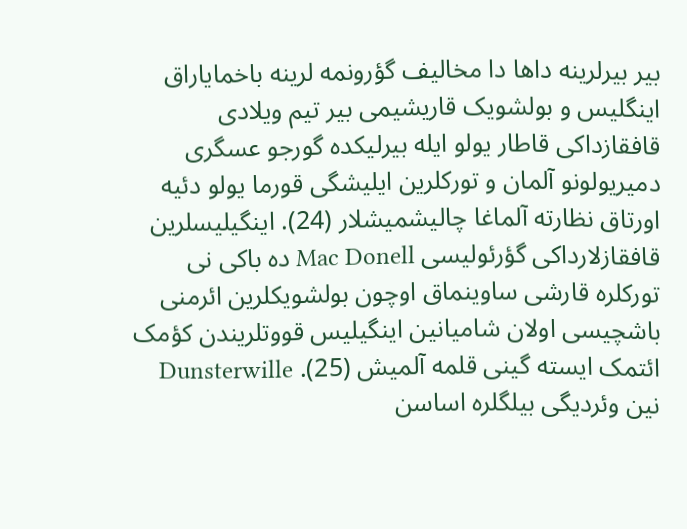بیر بیرلرینه داها دا مخالیف گؤرونمه لرینه باخمایاراق اینگلیس و بولشویک قاریشیمی بیر تیم ویلادی قافقازداکی قاطار یولو ایله بیرلیکده گورجو عسگری دمیریولونو آلمان و تورکلرین ایلیشگی قورما یولو دئیه اورتاق نظارته آلماغا چالیشمیشلار (24). اینگیلیسلرین قافقازلارداکی گؤرئولیسی Mac Donell ده باکی نی تورکلره قارشی ساوینماق اوچون بولشویکلرین ائرمنی باشچیسی اولان شامیانین اینگیلیس قووتلریندن کؤمک ائتمک ایسته گینی قلمه آلمیش (25). Dunsterwille نین وئردیگی بیلگلره اساسن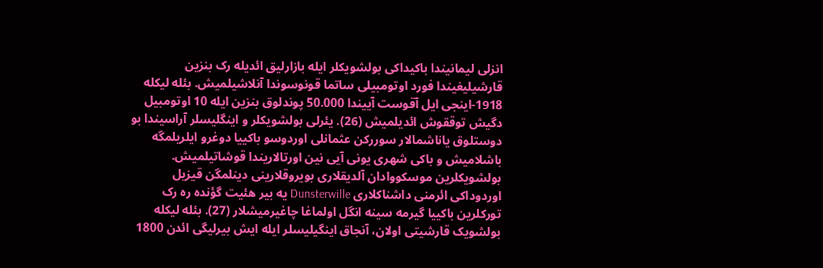انزلی لیمانیندا باکیداکی بولشویکلر ایله بازارلیق ائدیله رک بنزین قارشیلیغیندا فورد اوتومبیلی ساتما قونوسوندا آنلاشیلمیش. بئله لیکله 1918-اینجی ایل آقوست آییندا 50.000 پوندلوق بنزین ایله 10 اوتومبیل دگیش توققوش ائدیلمیش (26). یئرلی بولشویکلر و اینگلیسلر آراسیندا بو دوستلوق یاناشمالار سوررکن عثمانلی اوردوسو باکییا دوغرو ایلریلمگه باشلامیش و باکی شهری یونی آیی نین اورتالاریندا قوشاتیلمیش. بولشویکلرین موسکووادان آلدیقلاری بویروقلارینی دینلمگن قیزیل اوردوداکی ائرمنی داشناکلاری Dunsterwille یه بیر هئیت گؤنده ره رک تورکلرین باکییا گیرمه سینه انگل اولماغا چاغیرمیشلار (27). بئله لیکله بولشویک قارشیتی اولان، آنجاق اینگیلیسلر ایله ایش بیرلیگی ائدن 1800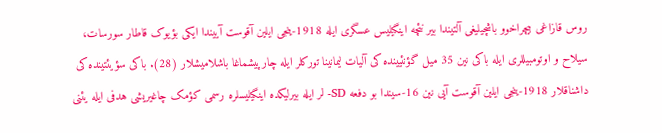روس قازاغی بیچراخوو باشچیلیغی آلتیندا بیر نئچه اینگیلیس عسگری ایله 1918-ینجی ایلین آقوست آییندا ایکی بؤیوک قاطار سورسات، سیلاح و اوتومبیللری ایله باکی نین 35 میل گؤنئیینده کی آلیات لیمانینا تورکلر ایله چارپیشماغا باشلامیشلار (28). باکی سؤیئتینده کی داشناقلار 1918-ینجی ایلین آقوست آیی نین 16-سیندا بو دفعه SD- لر ایله بیرلیکده اینگیلیسلره رسمی کؤمک چاغیریشی هدفی ایله یئنی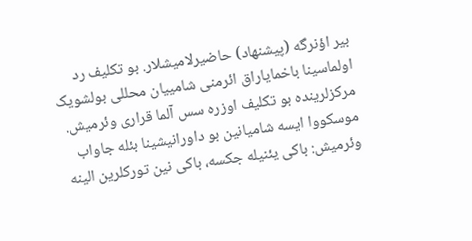بیر اؤنرگه (پیشنهاد) حاضیرلامیشلار. بو تکلیف رد اولماسینا باخمایاراق ائرمنی شامییان محللی بولشویک مرکزلرینده بو تکلیف اوزره سس آلما قراری وئرمیش. موسکووا ایسه شامیانین بو داورانیشینا بئله جاواب وئرمیش: باکی یئنیله جکسه، باکی نین تورکلرین الینه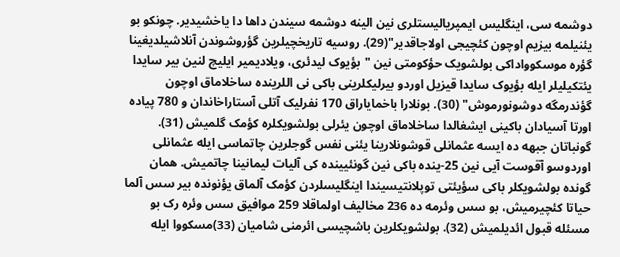دوشمه سی، اینگلیس ایمپریالیستلری نین الینه دوشمه سیندن داها دا یاخشیدیر. چونکو بو یئنیلمه بیزیم اوچون کئچیجی اولاجاقدیر"(29). روسیه تاریخچیلرین گؤروشوندن آنلاشیلدیغینا گؤره موسکوواداکی بولشویک حؤکومتی نین "بؤیوک لیدئری، ویلادیمیر ایلیچ لنین بیر سایدا یئتکیلیلر ایله بؤیوک سایدا قیزیل اوردو بیرلیکلرینی باکی نی اللرینده ساخلاماق اوچون گؤندرمگه دوشونورموش" (30). بونلارا باخمایاراق 170 نفرلیک آتلی آستاراخاندان و 780 پیاده اورتا آسیادان باکینی ایشغالدا ساخلاماق اوچون یئرلی بولشویکلره کؤمک گلمیش (31). گونباتان جبهه ده ایسه عثمانلی قوشونلارینا یئنی نفس گوجلرین چاتماسی ایله عثمانلی اوردوسو آقوست آیی نین 25-ینده باکی نین گونئیینده کی آلیات لیمانینا چاتمیش. همان گونده بولشویکلر باکی سؤیئتی توپلانتیسیندا اینگلیسلردن کؤمک آلماق یؤنونده بیر سس آلما حیاتا کئچیرمیش، بو سس وئرمه ده 236 مخالیف اولماقلا 259 موافیق سس وئره رک بو مسئله قبول ائدیلمیش (32). بولشویکلرین باشچیسی ائرمنی شامیان (33)مسکووا ایله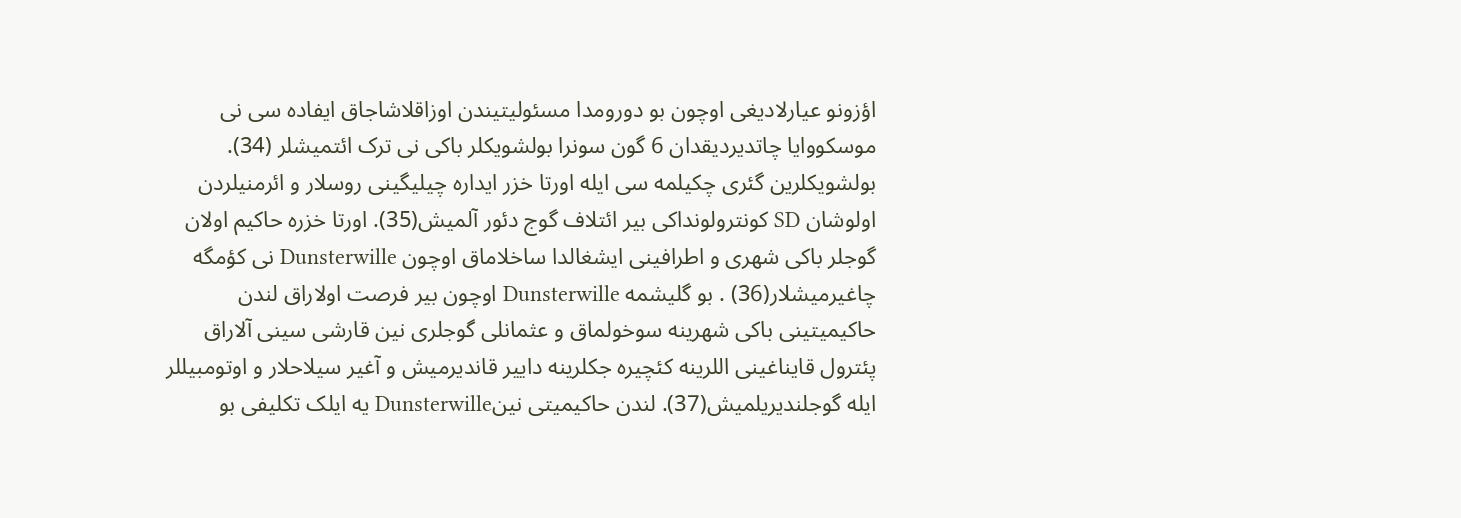اؤزونو عیارلادیغی اوچون بو دورومدا مسئولیتیندن اوزاقلاشاجاق ایفاده سی نی موسکووایا چاتدیردیقدان 6 گون سونرا بولشویکلر باکی نی ترک ائتمیشلر (34). بولشویکلرین گئری چکیلمه سی ایله اورتا خزر ایداره چیلیگینی روسلار و ائرمنیلردن اولوشان SD کونترولونداکی بیر ائتلاف گوج دئور آلمیش(35). اورتا خزره حاکیم اولان گوجلر باکی شهری و اطرافینی ایشغالدا ساخلاماق اوچون Dunsterwille نی کؤمگه چاغیرمیشلار(36) . بو گلیشمه Dunsterwille اوچون بیر فرصت اولاراق لندن حاکیمیتینی باکی شهرینه سوخولماق و عثمانلی گوجلری نین قارشی سینی آلاراق پئترول قایناغینی اللرینه کئچیره جکلرینه داییر قاندیرمیش و آغیر سیلاحلار و اوتومبیللر ایله گوجلندیریلمیش(37). لندن حاکیمیتی نینDunsterwille یه ایلک تکلیفی بو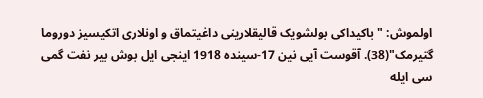اولموش: "باکیداکی بولشویک قالیقلارینی داغیتماق و اونلاری اتکیسیز دوروما گتیرمک"(38). آقوست آیی نین 17-سینده 1918 اینجی ایل بوش بیر نفت گمی سی ایله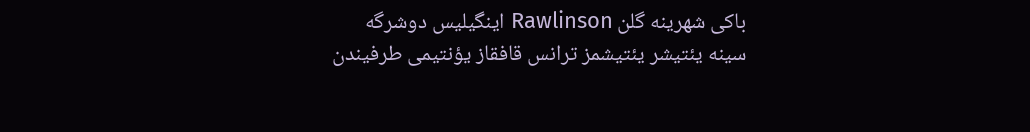باکی شهرینه گلن Rawlinson اینگیلیس دوشرگه سینه یئتیشر یئتیشمز ترانس قافقاز یؤنتیمی طرفیندن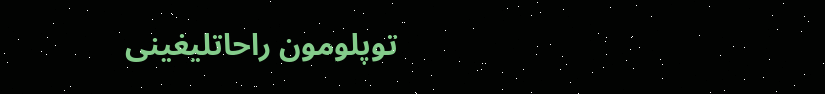توپلومون راحاتلیغینی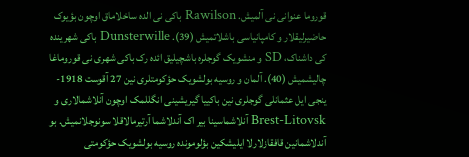قوروما عنوانی نی آلمیش. Rawilson باکی نی الده ساخلاماق اوچون بؤیوک حاضیرلیقلار و کامپانیاسی باشلاتمیش (39). Dunsterwille باکی شهرینده کی داشناک، SD و منشویک گوجلره باشچیلیق ائده رک باکی شهری نی قوروماغا چالیشمیش (40). آلمان و روسیه بولشویک حؤکومتلری نین 27 آقوست 1918- ینجی ایل عثمانلی گوجلری نین باکییا گیریشینی انگللمک اوچون آنلاشمالاری و Brest-Litovsk آنلاشماسینا بیر اک آندلاشما آرتیرمالاقلا سونوجلانمیش. بو آندلاشمانین قافقازلارلا ایلیشکین بؤلومونده روسیه بولشویک حؤکومتی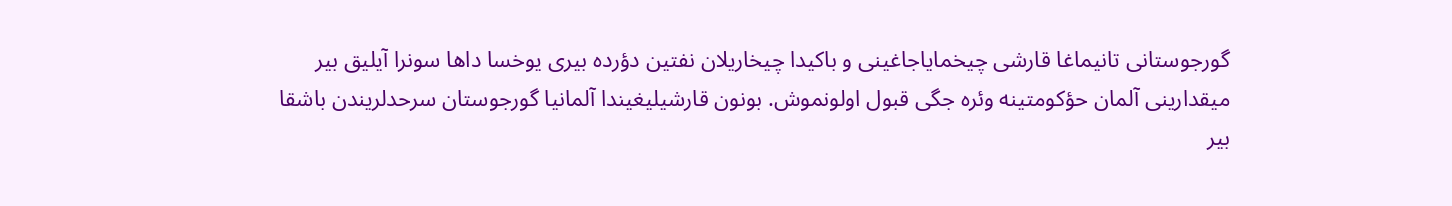گورجوستانی تانیماغا قارشی چیخمایاجاغینی و باکیدا چیخاریلان نفتین دؤرده بیری یوخسا داها سونرا آیلیق بیر میقدارینی آلمان حؤکومتینه وئره جگی قبول اولونموش. بونون قارشیلیغیندا آلمانیا گورجوستان سرحدلریندن باشقا بیر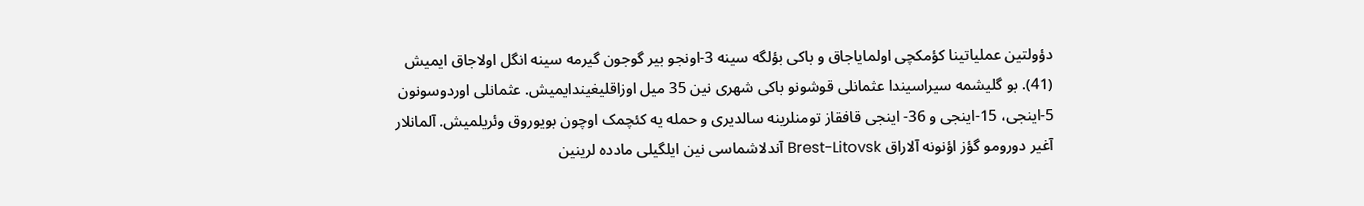دؤولتین عملیاتینا کؤمکچی اولمایاجاق و باکی بؤلگه سینه 3-اونجو بیر گوجون گیرمه سینه انگل اولاجاق ایمیش (41). بو گلیشمه سیراسیندا عثمانلی قوشونو باکی شهری نین 35 میل اوزاقلیغیندایمیش. عثمانلی اوردوسونون 5-اینجی، 15-اینجی و 36- اینجی قافقاز تومنلرینه سالدیری و حمله یه کئچمک اوچون بویوروق وئریلمیش. آلمانلار آغیر دورومو گؤز اؤنونه آلاراق Brest-Litovsk آندلاشماسی نین ایلگیلی مادده لرینین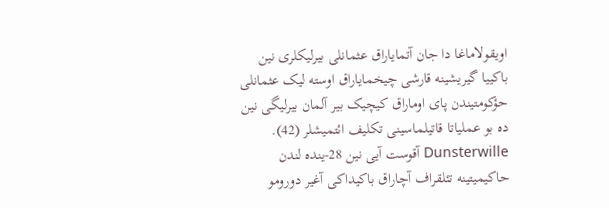اویقولاماغا دا جان آتمایاراق عثمانلی بیرلیکلری نین باکییا گیریشینه قارشی چیخمایاراق اوسته لیک عثمانلی حؤکومتیندن پای اوماراق کیچیک بیر آلمان بیرلیگی نین ده بو عملیاتا قاتیلماسینی تکلیف ائتمیشلر (42). Dunsterwille آقوست آیی نین 28-ینده لندن حاکیمیتینه تئلقراف آچاراق باکیداکی آغیر دورومو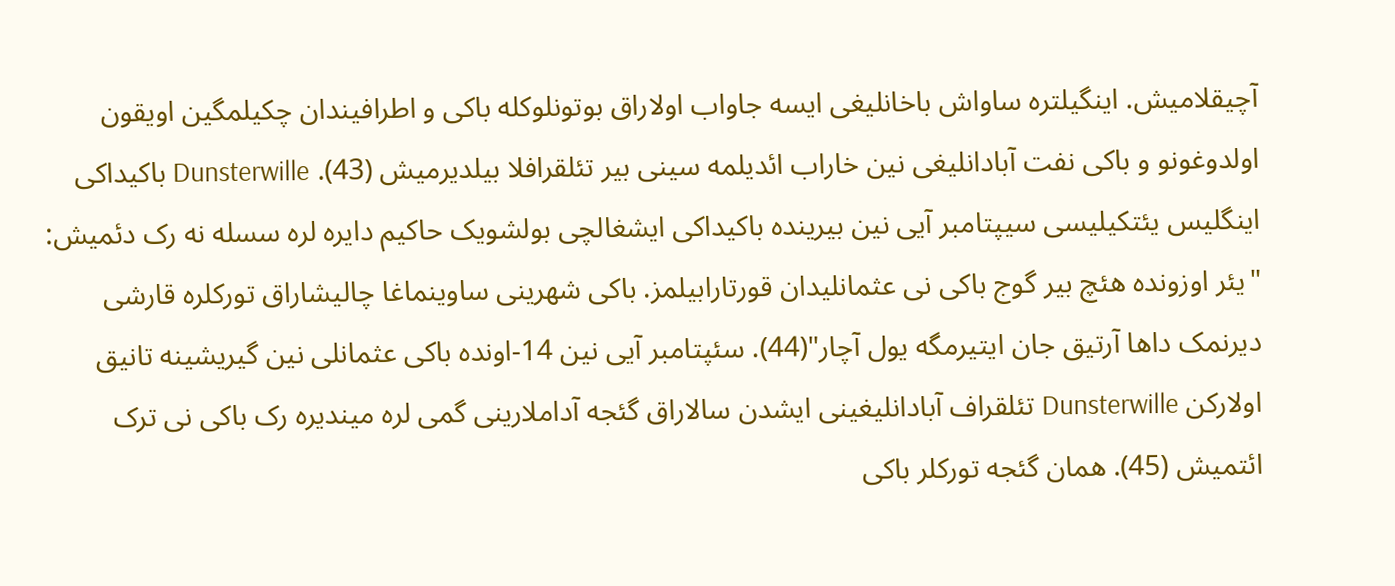آچیقلامیش. اینگیلتره ساواش باخانلیغی ایسه جاواب اولاراق بوتونلوکله باکی و اطرافیندان چکیلمگین اویقون اولدوغونو و باکی نفت آبادانلیغی نین خاراب ائدیلمه سینی بیر تئلقرافلا بیلدیرمیش (43). Dunsterwille باکیداکی اینگلیس یئتکیلیسی سیپتامبر آیی نین بیرینده باکیداکی ایشغالچی بولشویک حاکیم دایره لره سسله نه رک دئمیش: "یئر اوزونده هئچ بیر گوج باکی نی عثمانلیدان قورتارابیلمز. باکی شهرینی ساوینماغا چالیشاراق تورکلره قارشی دیرنمک داها آرتیق جان ایتیرمگه یول آچار"(44). سئپتامبر آیی نین 14-اونده باکی عثمانلی نین گیریشینه تانیق اولارکن Dunsterwille تئلقراف آبادانلیغینی ایشدن سالاراق گئجه آداملارینی گمی لره میندیره رک باکی نی ترک ائتمیش (45). همان گئجه تورکلر باکی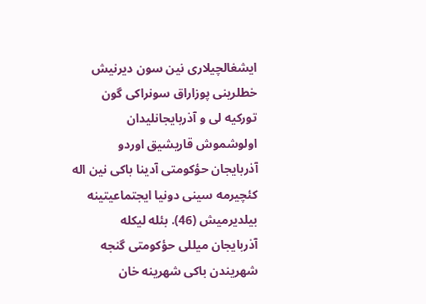ایشغالچیلاری نین سون دیرنیش خطلرینی پوزاراق سونراکی گون تورکیه لی و آذربایجانلیدان اولوشموش قاریشیق اوردو آذربایجان حؤکومتی آدینا باکی نین اله کئچیرمه سینی دونیا ایجتماعیتینه بیلدیرمیش (46). بئله لیکله آذربایجان میللی حؤکومتی گنجه شهریندن باکی شهرینه خان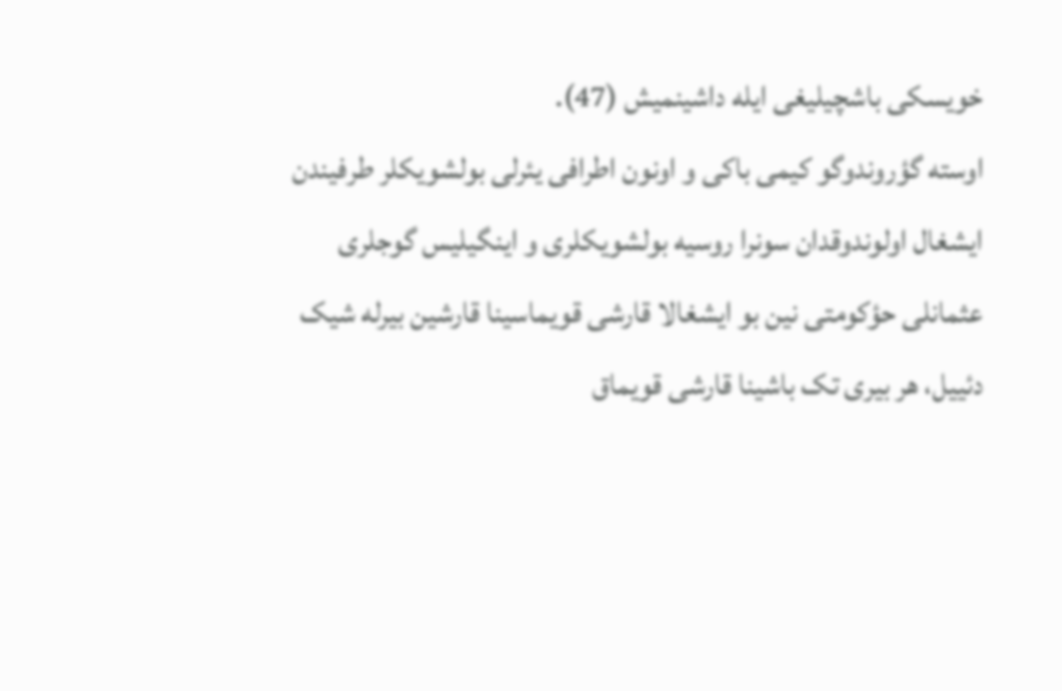خویسکی باشچیلیغی ایله داشینمیش (47).
اوسته گؤروندوگو کیمی باکی و اونون اطرافی یئرلی بولشویکلر طرفیندن ایشغال اولوندوقدان سونرا روسیه بولشویکلری و اینگیلیس گوجلری عثمانلی حؤکومتی نین بو ایشغالا قارشی قویماسینا قارشین بیرله شیک دئییل، هر بیری تک باشینا قارشی قویماق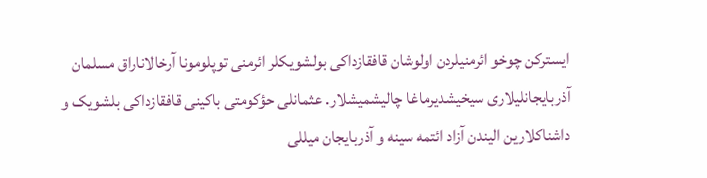ایسترکن چوخو ائرمنیلردن اولوشان قافقازداکی بولشویکلر ائرمنی توپلومونا آرخالاناراق مسلمان آذربایجانلیلاری سیخیشدیرماغا چالیشمیشلار. عثمانلی حؤکومتی باکینی قافقازداکی بلشویک و داشناکلارین الیندن آزاد ائتمه سینه و آذربایجان میللی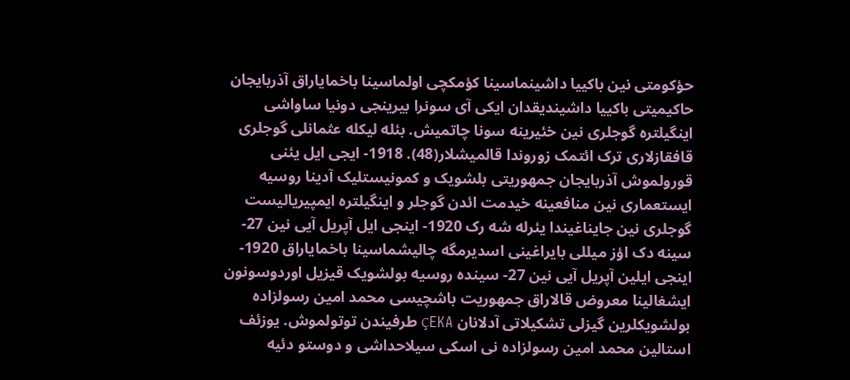حؤکومتی نین باکییا داشینماسینا کؤمکچی اولماسینا باخمایاراق آذربایجان حاکیمیتی باکییا داشیندیقدان ایکی آی سونرا بیرینجی دونیا ساواشی اینگیلتره گوجلری نین خئیرینه سونا چاتمیش. بئله لیکله عثمانلی گوجلری قافقازلاری ترک ائتمک زوروندا قالمیشلار(48). 1918- ایجی ایل یئنی قورولموش آذربایجان جمهوریتی بلشویک و کمونیستلیک آدینا روسیه ایستعماری نین منافعینه خیدمت ائدن گوجلر و اینگیلتره ایمپیریالیست گوجلری نین جایناغیندا یئرله شه رک 1920- اینجی ایل آپریل آیی نین 27-سینه دک اؤز میللی بایراغینی اسدیرمگه چالیشماسینا باخمایاراق 1920- اینجی ایلین آپریل آیی نین 27- سینده روسیه بولشویک قیزیل اوردوسونون ایشغالینا معروض قالاراق جمهوریت باشچیسی محمد امین رسولزاده بولشویکلرین گیزلی تشکیلاتی آدلانان ҪEKA طرفیندن توتولموش. یوزئف استالین محمد امین رسولزاده نی اسکی سیلاحداشی و دوستو دئیه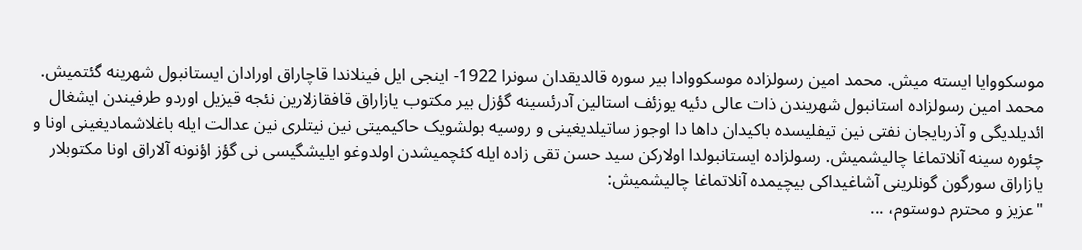موسکووایا ایسته میش. محمد امین رسولزاده موسکووادا بیر سوره قالدیقدان سونرا 1922- اینجی ایل فینلاندا قاچاراق اورادان ایستانبول شهرینه گئتمیش. محمد امین رسولزاده استانبول شهریندن ذات عالی دئیه یوزئف استالین آدرئسینه گؤزل بیر مکتوب یازاراق قافقازلارین نئجه قیزیل اوردو طرفیندن ایشغال ائدیلدیگی و آذربایجان نفتی نین تیفلیسده باکیدان داها دا اوجوز ساتیلدیغینی و روسیه بولشویک حاکیمیتی نین نیتلری نین عدالت ایله باغلاشمادیغینی اونا و چئوره سینه آنلاتماغا چالیشمیش. رسولزاده ایستانبولدا اولارکن سید حسن تقی زاده ایله کئچمیشدن اولدوغو ایلیشگیسی نی گؤز اؤنونه آلاراق اونا مکتوبلار یازاراق سورگون گونلرینی آشاغیداکی بیچیمده آنلاتماغا چالیشمیش:
"عزیز و محترم دوستوم، ...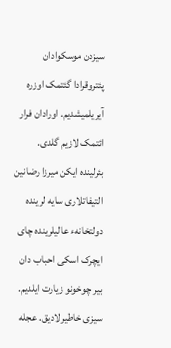سیزدن موسکوادان پئتروقرادا گئتمک اوزره آیریلمیشدیم. اورادان فرار ائتمک لازیم گلدی. بئرلینده ایکن میرزا رضانین التیفاتلاری سایه لرینده دولتخانهء عالیلرینده چای ایچرک اسکی احباب دان بیر چوخونو زیارت ایلدیم. سیزی خاطیرلادیق. عجله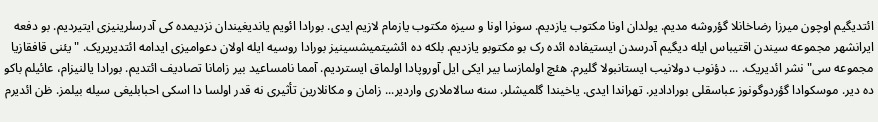ائتدیگیم اوچون میرزا رضاخانلا گؤروشه مدیم. یولدان اونا مکتوب یازدیم. سونرا اونا و سیزه مکتوب یازمام لازیم ایدی. بورادا ائویم یاندیغیندان نزدیمده کی آدرسلرینیزی ایتیردیم. بو دفعه ایرانشهر مجموعه سیندن اقتیباس ایله دیگیم آدرسدن ایستیفاده ائده رک بو مکتوبو یازدیم. بلکه ده ائشیتمیشسینیز بورادا روسیه ایله اولان دعوامیزی ایدامه ائتدیریریک. "یئنی قافقازیا مجموعه سی" نشر ائدیریک. ... دؤنوب دولانیب ایستانبولا گلیرم. هئچ اولمازسا بیر ایکی ایل آوروپادا اولماق ایستردیم. آمما نامساعید بیر زامانا تصادیف ائتدیم. بورادا یالنیزام، عائیلم باکو ده دیر. موسکوادا گؤردوگونوز عباسقلی بورادادیر. تهراندا ایدی. یاخیندا گلمیشلر. سنه سالاملاری واردیر... زامان و مکانلارین تأثیری نه قدر اولسا دا اسکی احبابلیغی سیله بیلمز. ظن ائدیرم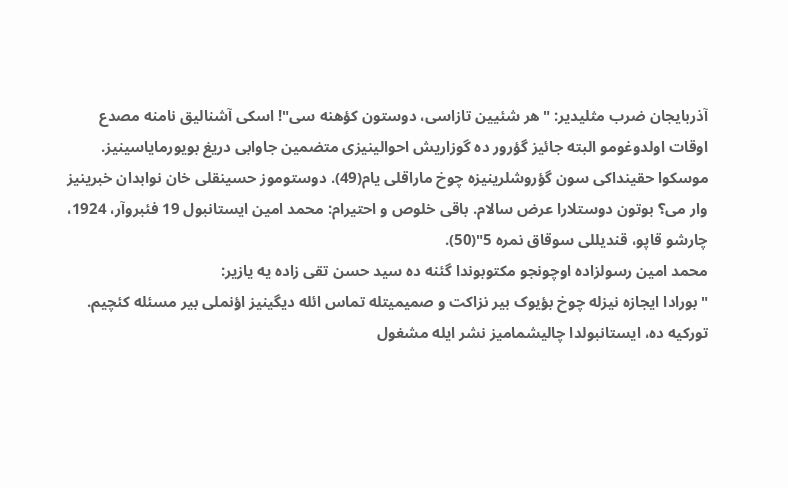آذربایجان ضرب مثلیدیر: "هر شئیین تازاسی، دوستون کؤهنه سی"! اسکی آشنالیق نامنه مصدع اوقات اولدوغومو البته جائیز گؤرور ده گوزاریش احوالینیزی متضمین جاوابی دریغ بویورمایاسینیز. موسکوا حقینداکی سون گؤروشلرینیزه چوخ ماراقلی یام(49). دوستوموز حسینقلی خان نوابدان خبرینیز وار می؟ بوتون دوستلارا عرض سالام. باقی خلوص و احتیرام: محمد امین ایستانبول 19 فئبروآر، 1924، چارشو قاپو، قندیللی سوقاق نمره 5"(50).
محمد امین رسولزاده اوچونجو مکتوبوندا گئنه ده سید حسن تقی زاده یه یازیر:
"بورادا ایجازه نیزله چوخ بؤیوک بیر نزاکت و صمیمیتله تماس ائله دیگینیز اؤنملی بیر مسئله کئچیم. تورکیه ده، ایستانبولدا چالیشمامیز نشر ایله مشغول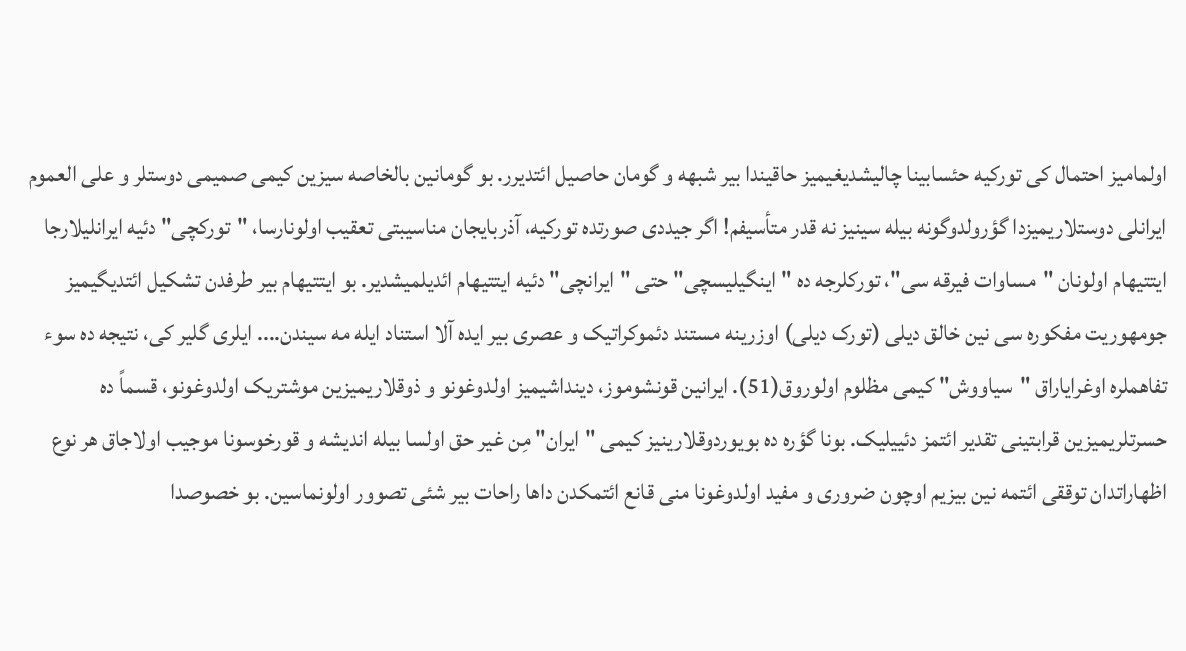اولمامیز احتمال کی تورکیه حئسابینا چالیشدیغیمیز حاقیندا بیر شبهه و گومان حاصیل ائتدیرر. بو گومانین بالخاصه سیزین کیمی صمیمی دوستلر و علی العموم ایرانلی دوستلاریمیزدا گؤرولدوگونه بیله سینیز نه قدر متأسیفم! اگر جیددی صورتده تورکیه، آذربایجان مناسیبتی تعقیب اولونارسا، "تورکچی" دئیه ایرانلیلارجا ایتتیهام اولونان "مساوات فیرقه سی"، تورکلرجه ده "اینگیلیسچی" حتی "ایرانچی" دئیه ایتتیهام ائدیلمیشدیر. بو ایتتیهام بیر طرفدن تشکیل ائتدیگیمیز جومهوریت مفکوره سی نین خالق دیلی (تورک دیلی) اوزرینه مستند دئموکراتیک و عصری بیر ایده آلا استناد ایله مه سیندن.... ایلری گلیر کی، نتیجه ده سوء تفاهملره اوغرایاراق "سیاووش" کیمی مظلوم اولوروق(51). ایرانین قونشوموز، دینداشیمیز اولدوغونو و ذوقلاریمیزین موشتریک اولدوغونو، قسماً ده حسرتلریمیزین قرابتینی تقدیر ائتمز دئییلیک. بونا گؤره ده بویوردوقلارینیز کیمی "ایران" مِن غیر حق اولسا بیله اندیشه و قورخوسونا موجیب اولاجاق هر نوع اظهاراتدان توققی ائتمه نین بیزیم اوچون ضروری و مفید اولدوغونا منی قانع ائتمکدن داها راحات بیر شئی تصوور اولونماسین. بو خصوصدا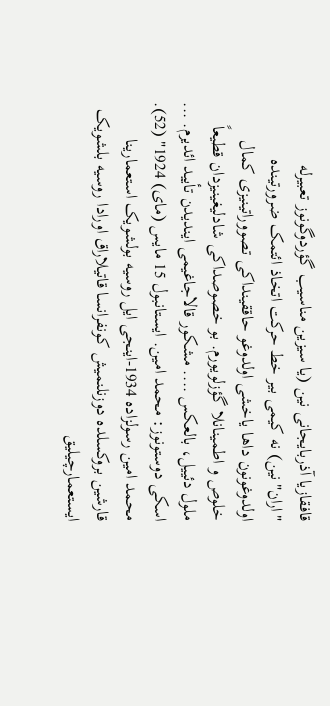قافقازیا آذربایجانی نین (یا سیزین مناسیب گؤردوگونوز تعبیرله "اران"نین) نه کیمی بیر خط حرکت اتخاذ ائتمک ضرورتینده اولدوغونون داها یاخشی اولدوغو حاققینداکی تصووراتینیزی کمال خلوص و اطمینانلا گؤزلویورم. بو خصوصداکی شادلیغینیزدان قطیعاً ملول دئییل، بالعکس .... مشکور قالاجاغیمی ایندیدن تأیید ائدیرم. ... اسکی دوستونوز: محمد امین. ایستانبول 15 مایس (مای) 1924" (52).
محمد امین رسولزاده 1934-اینجی ایل روسیه بولشویک استعمارینا قارشین بروکسلده دوزنلنمیش کونفرانسا قاتیلاراق اورادا روسیه بلشویک ایستعمارچیلیق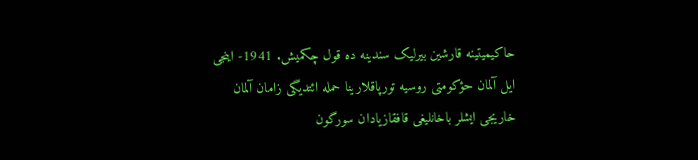حاکیمیتینه قارشین بیرلیک سندینه ده قول چکمیش. 1941- اینجی ایل آلمان حؤکومتی روسیه تورپاقلارینا حمله ائتدیگی زامان آلمان خاریجی ایشلر باخانلیغی قافقازیادان سورگون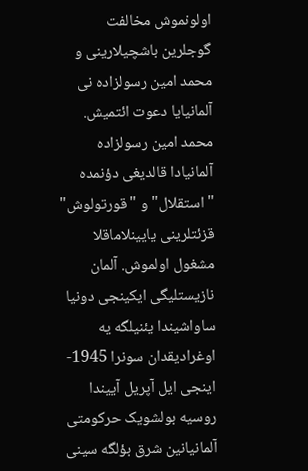اولونموش مخالفت گوجلرین باشچیلارینی و محمد امین رسولزاده نی آلمانیایا دعوت ائتمیش. محمد امین رسولزاده آلمانیادا قالدیغی دؤنمده "استقلال" و "قورتولوش" قزئتلرینی یایینلاماقلا مشغول اولموش. آلمان نازیستلیگی ایکینجی دونیا ساواشیندا یئنیلگه یه اوغرادیقدان سونرا 1945- اینجی ایل آپریل آییندا روسیه بولشویک حرکومتی آلمانیانین شرق بؤلگه سینی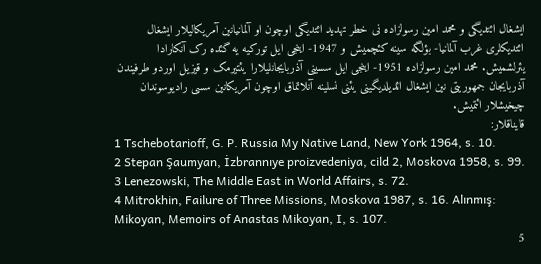ایشغال ائتدیگی و محمد امین رسولزاده نی خطر تهدید ائتدیگی اوچون او آلمانیانین آمریکالیلار ایشغال ائتدیکلری غرب آلمانیا- بؤلگه سینه کئچمیش و 1947- اینجی ایل تورکیه یه گئده رک آنکارادا یئرلشمیش. محمد امین رسولزاده 1951- اینجی ایل سسینی آذربایجانلیلارا یئتیرمک و قیزیل اوردو طرفیندن آذربایجان جمهوریتی نین ایشغال ائدیلدیگینی یئنی نسلینه آنلاتماق اوچون آمریکانین سسی رادیوسوندان چیخیشلار ائتمیش.
قایناقلار:
1 Tschebotarioff, G. P. Russia My Native Land, New York 1964, s. 10.
2 Stepan Şaumyan, İzbrannıye proizvedeniya, cild 2, Moskova 1958, s. 99.
3 Lenezowski, The Middle East in World Affairs, s. 72.
4 Mitrokhin, Failure of Three Missions, Moskova 1987, s. 16. Alınmış: Mikoyan, Memoirs of Anastas Mikoyan, I, s. 107.
5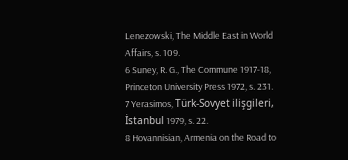Lenezowski, The Middle East in World Affairs, s. 109.
6 Suney, R. G., The Commune 1917-18, Princeton University Press 1972, s. 231.
7 Yerasimos, Türk-Sovyet ilişgileri, İstanbul 1979, s. 22.
8 Hovannisian, Armenia on the Road to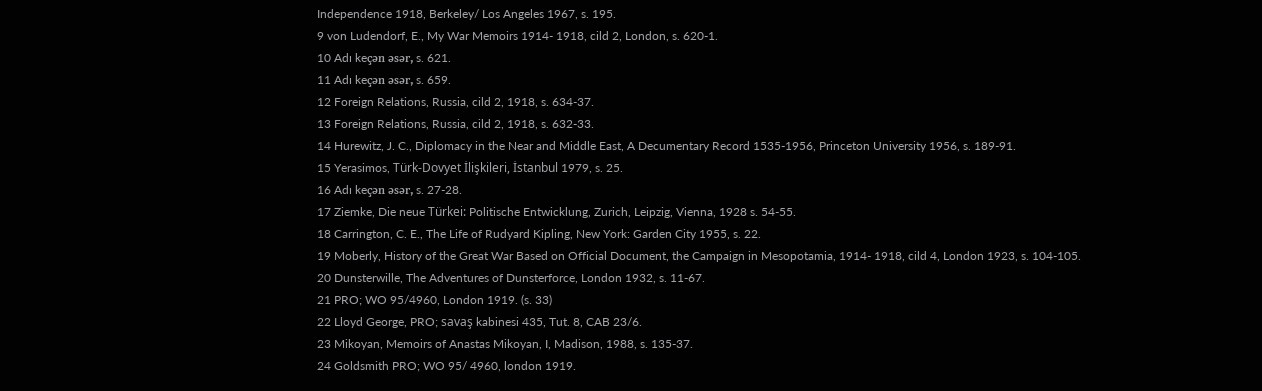Independence 1918, Berkeley/ Los Angeles 1967, s. 195.
9 von Ludendorf, E., My War Memoirs 1914- 1918, cild 2, London, s. 620-1.
10 Adı keҫәn әsәr, s. 621.
11 Adı keҫәn әsәr, s. 659.
12 Foreign Relations, Russia, cild 2, 1918, s. 634-37.
13 Foreign Relations, Russia, cild 2, 1918, s. 632-33.
14 Hurewitz, J. C., Diplomacy in the Near and Middle East, A Decumentary Record 1535-1956, Princeton University 1956, s. 189-91.
15 Yerasimos, Türk-Dovyet İlişkileri, İstanbul 1979, s. 25.
16 Adı keҫәn әsәr, s. 27-28.
17 Ziemke, Die neue Türkei: Politische Entwicklung, Zurich, Leipzig, Vienna, 1928 s. 54-55.
18 Carrington, C. E., The Life of Rudyard Kipling, New York: Garden City 1955, s. 22.
19 Moberly, History of the Great War Based on Official Document, the Campaign in Mesopotamia, 1914- 1918, cild 4, London 1923, s. 104-105.
20 Dunsterwille, The Adventures of Dunsterforce, London 1932, s. 11-67.
21 PRO; WO 95/4960, London 1919. (s. 33)
22 Lloyd George, PRO; savaş kabinesi 435, Tut. 8, CAB 23/6.
23 Mikoyan, Memoirs of Anastas Mikoyan, I, Madison, 1988, s. 135-37.
24 Goldsmith PRO; WO 95/ 4960, london 1919.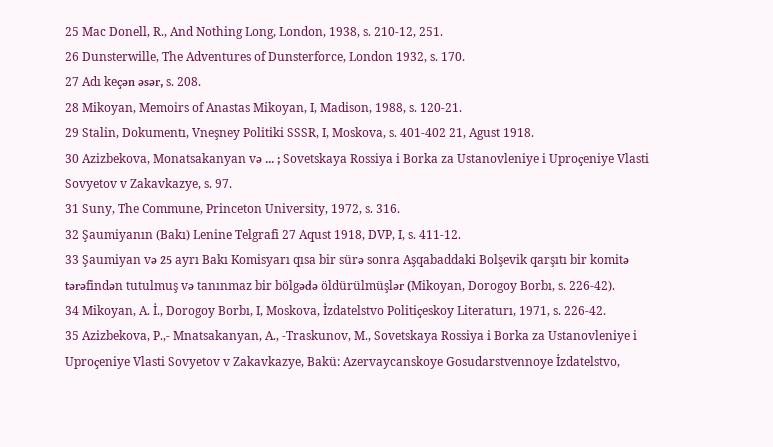25 Mac Donell, R., And Nothing Long, London, 1938, s. 210-12, 251.
26 Dunsterwille, The Adventures of Dunsterforce, London 1932, s. 170.
27 Adı keҫәn әsәr, s. 208.
28 Mikoyan, Memoirs of Anastas Mikoyan, I, Madison, 1988, s. 120-21.
29 Stalin, Dokumentı, Vneşney Politiki SSSR, I, Moskova, s. 401-402 21, Agust 1918.
30 Azizbekova, Monatsakanyan vә ... ; Sovetskaya Rossiya i Borka za Ustanovleniye i Uproҫeniye Vlasti Sovyetov v Zakavkazye, s. 97.
31 Suny, The Commune, Princeton University, 1972, s. 316.
32 Şaumiyanın (Bakı) Lenine Telgrafi 27 Aqust 1918, DVP, I, s. 411-12.
33 Şaumiyan vә 25 ayrı Bakı Komisyarı qısa bir sürә sonra Aşqabaddaki Bolşevik qarşıtı bir komitә tәrәfindәn tutulmuş vә tanınmaz bir bölgәdә öldürülmüşlәr (Mikoyan, Dorogoy Borbı, s. 226-42).
34 Mikoyan, A. İ., Dorogoy Borbı, I, Moskova, İzdatelstvo Politiҫeskoy Literaturı, 1971, s. 226-42.
35 Azizbekova, P.,- Mnatsakanyan, A., -Traskunov, M., Sovetskaya Rossiya i Borka za Ustanovleniye i Uproҫeniye Vlasti Sovyetov v Zakavkazye, Bakü: Azervaycanskoye Gosudarstvennoye İzdatelstvo,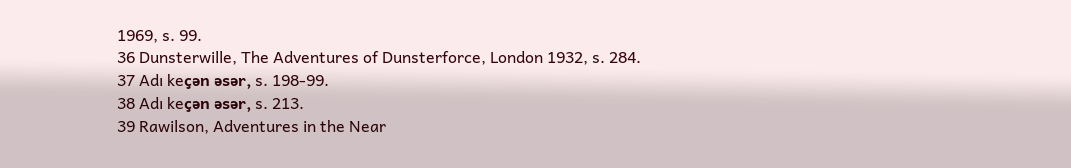1969, s. 99.
36 Dunsterwille, The Adventures of Dunsterforce, London 1932, s. 284.
37 Adı keҫәn әsәr, s. 198-99.
38 Adı keҫәn әsәr, s. 213.
39 Rawilson, Adventures in the Near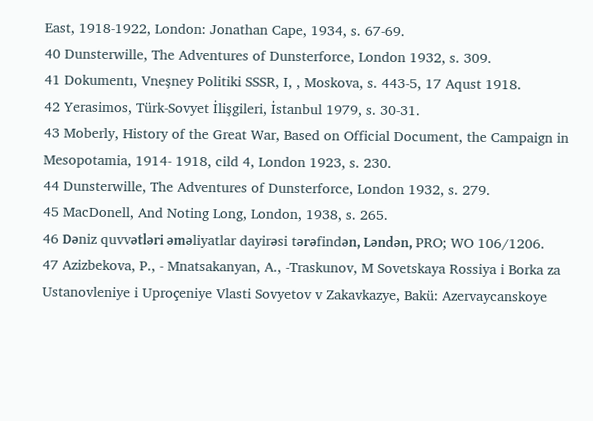East, 1918-1922, London: Jonathan Cape, 1934, s. 67-69.
40 Dunsterwille, The Adventures of Dunsterforce, London 1932, s. 309.
41 Dokumentı, Vneşney Politiki SSSR, I, , Moskova, s. 443-5, 17 Aqust 1918.
42 Yerasimos, Türk-Sovyet İlişgileri, İstanbul 1979, s. 30-31.
43 Moberly, History of the Great War, Based on Official Document, the Campaign in Mesopotamia, 1914- 1918, cild 4, London 1923, s. 230.
44 Dunsterwille, The Adventures of Dunsterforce, London 1932, s. 279.
45 MacDonell, And Noting Long, London, 1938, s. 265.
46 Dәniz quvvәtlәri әmәliyatlar dayirәsi tәrәfindәn, Lәndәn, PRO; WO 106/1206.
47 Azizbekova, P., - Mnatsakanyan, A., -Traskunov, M Sovetskaya Rossiya i Borka za Ustanovleniye i Uproҫeniye Vlasti Sovyetov v Zakavkazye, Bakü: Azervaycanskoye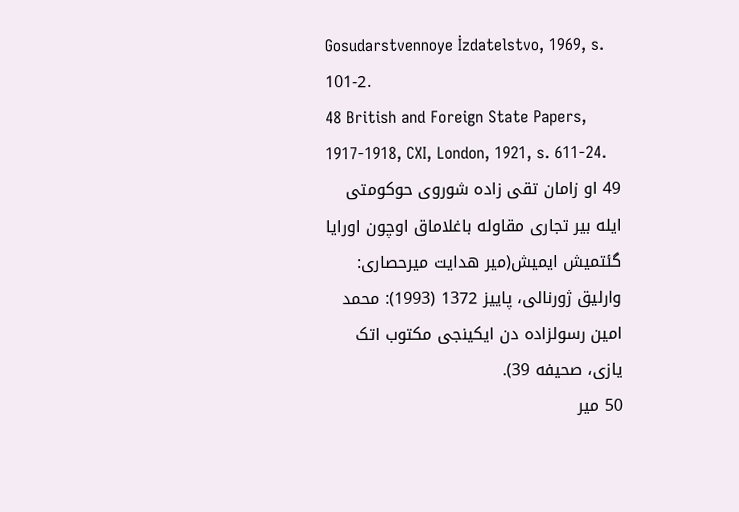Gosudarstvennoye İzdatelstvo, 1969, s. 101-2.
48 British and Foreign State Papers, 1917-1918, CXI, London, 1921, s. 611-24.
49 او زامان تقی زاده شوروی حوکومتی ایله بیر تجاری مقاوله باغلاماق اوچون اورایا گئتمیش ایمیش(میر هدایت میرحصاری: وارلیق ژورنالی، پاییز 1372 (1993): محمد امین رسولزاده دن ایکینجی مکتوب اتک یازی، صحیفه 39).
50 میر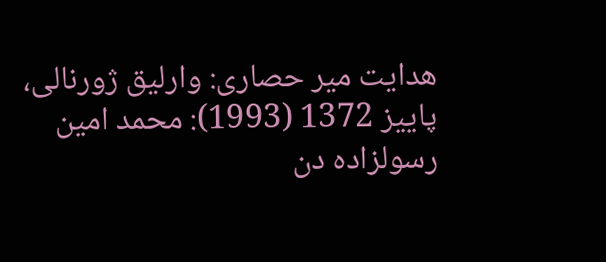هدایت میر حصاری: وارلیق ژورنالی، پاییز 1372 (1993): محمد امین رسولزاده دن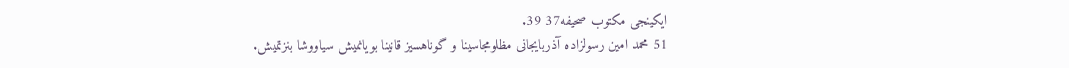ایکینجی مکتوب صحیفه37 39.
51 محمد امین رسولزاده آذربایجانی مظلومجاسینا و گوناهسیز قانینا بویانمیش سیاووشا بنزتمیش.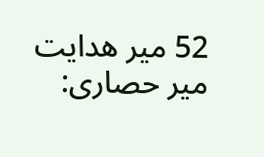52 میر هدایت میر حصاری: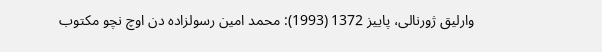وارلیق ژورنالی، پاییز 1372 (1993): محمد امین رسولزاده دن اوچ نچو مکتوب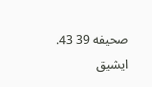صحیفه 39 43.
ایشیق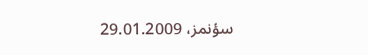سؤنمز، 29.01.2009